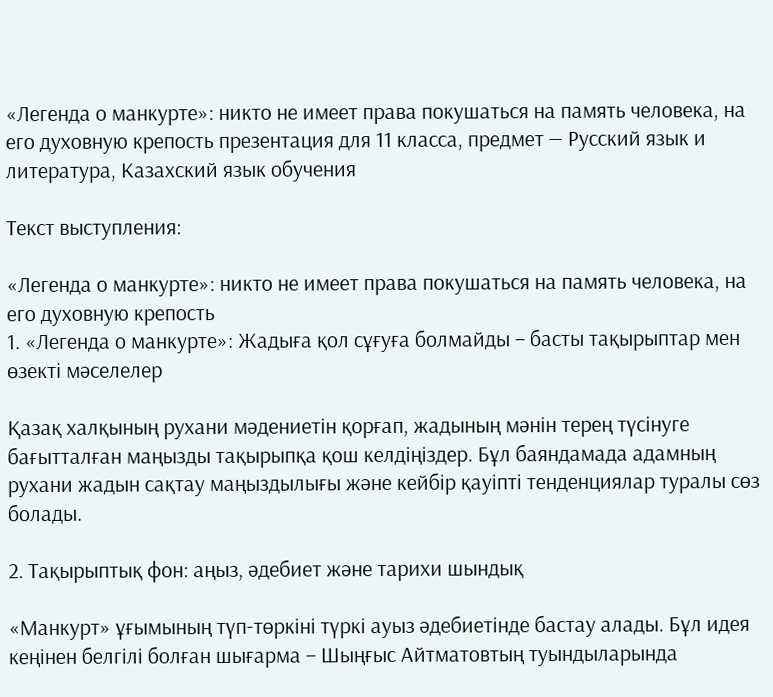«Легенда о манкурте»: никто не имеет права покушаться на память человека, на его духовную крепость презентация для 11 класса, предмет — Русский язык и литература, Казахский язык обучения

Текст выступления:

«Легенда о манкурте»: никто не имеет права покушаться на память человека, на его духовную крепость
1. «Легенда о манкурте»: Жадыға қол сұғуға болмайды – басты тақырыптар мен өзекті мәселелер

Қазақ халқының рухани мәдениетін қорғап, жадының мәнін терең түсінуге бағытталған маңызды тақырыпқа қош келдіңіздер. Бұл баяндамада адамның рухани жадын сақтау маңыздылығы және кейбір қауіпті тенденциялар туралы сөз болады.

2. Тақырыптық фон: аңыз, әдебиет және тарихи шындық

«Манкурт» ұғымының түп-төркіні түркі ауыз әдебиетінде бастау алады. Бұл идея кеңінен белгілі болған шығарма – Шыңғыс Айтматовтың туындыларында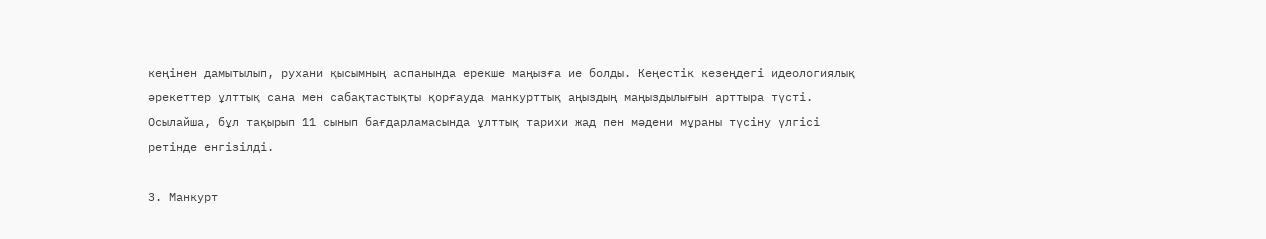кеңінен дамытылып, рухани қысымның аспанында ерекше маңызға ие болды. Кеңестік кезеңдегі идеологиялық әрекеттер ұлттық сана мен сабақтастықты қорғауда манкурттық аңыздың маңыздылығын арттыра түсті. Осылайша, бұл тақырып 11 сынып бағдарламасында ұлттық тарихи жад пен мәдени мұраны түсіну үлгісі ретінде енгізілді.

3. Манкурт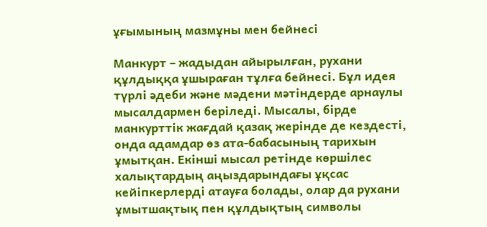ұғымының мазмұны мен бейнесі

Манкурт – жадыдан айырылған, рухани құлдыққа ұшыраған тұлға бейнесі. Бұл идея түрлі әдеби және мәдени мәтіндерде арнаулы мысалдармен беріледі. Мысалы, бірде манкурттік жағдай қазақ жерінде де кездесті, онда адамдар өз ата-бабасының тарихын ұмытқан. Екінші мысал ретінде көршілес халықтардың аңыздарындағы ұқсас кейіпкерлерді атауға болады, олар да рухани ұмытшақтық пен құлдықтың символы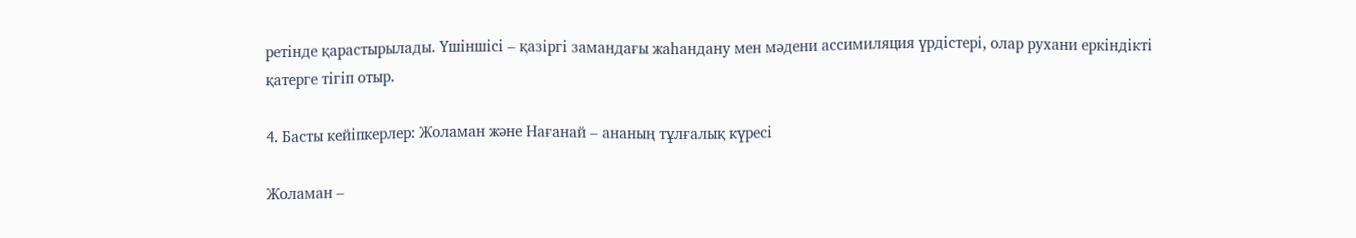ретінде қарастырылады. Үшіншісі – қазіргі замандағы жаһандану мен мәдени ассимиляция үрдістері, олар рухани еркіндікті қатерге тігіп отыр.

4. Басты кейіпкерлер: Жоламан және Нағанай – ананың тұлғалық күресі

Жоламан –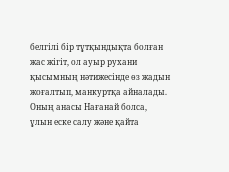белгілі бір тұтқындықта болған жас жігіт, ол ауыр рухани қысымның нәтижесінде өз жадын жоғалтып, манкуртқа айналады. Оның анасы Нағанай болса, ұлын еске салу және қайта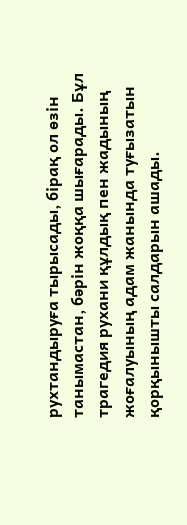рухтандыруға тырысады, бірақ ол өзін танымастан, бәрін жоққа шығарады. Бұл трагедия рухани құлдық пен жадының жоғалуының адам жанында туғызатын қорқынышты салдарын ашады.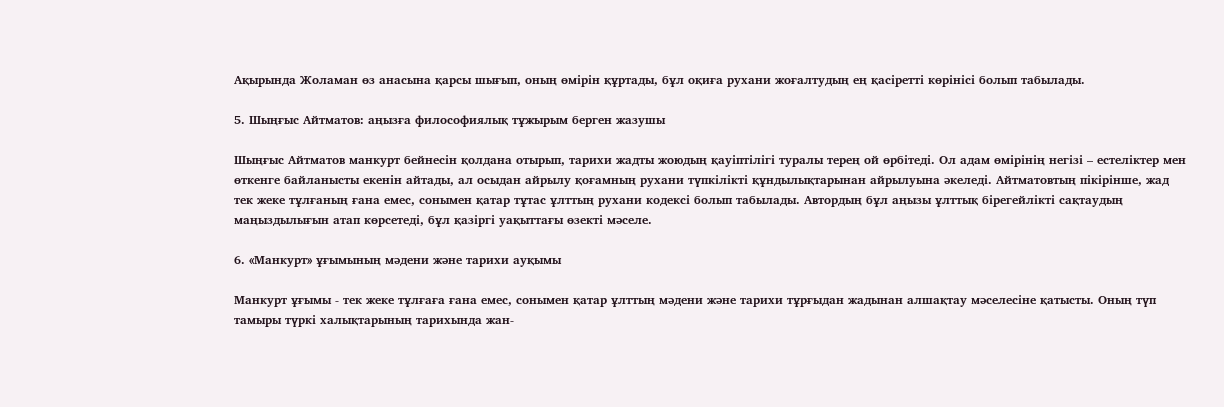Ақырында Жоламан өз анасына қарсы шығып, оның өмірін құртады, бұл оқиға рухани жоғалтудың ең қасіретті көрінісі болып табылады.

5. Шыңғыс Айтматов: аңызға философиялық тұжырым берген жазушы

Шыңғыс Айтматов манкурт бейнесін қолдана отырып, тарихи жадты жоюдың қауіптілігі туралы терең ой өрбітеді. Ол адам өмірінің негізі – естеліктер мен өткенге байланысты екенін айтады, ал осыдан айрылу қоғамның рухани түпкілікті құндылықтарынан айрылуына әкеледі. Айтматовтың пікірінше, жад тек жеке тұлғаның ғана емес, сонымен қатар тұтас ұлттың рухани кодексі болып табылады. Автордың бұл аңызы ұлттық бірегейлікті сақтаудың маңыздылығын атап көрсетеді, бұл қазіргі уақыттағы өзекті мәселе.

6. «Манкурт» ұғымының мәдени және тарихи ауқымы

Манкурт ұғымы - тек жеке тұлғаға ғана емес, сонымен қатар ұлттың мәдени және тарихи тұрғыдан жадынан алшақтау мәселесіне қатысты. Оның түп тамыры түркі халықтарының тарихында жан-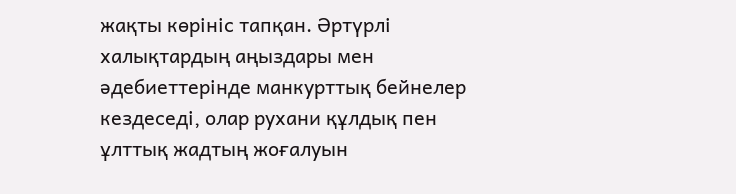жақты көрініс тапқан. Әртүрлі халықтардың аңыздары мен әдебиеттерінде манкурттық бейнелер кездеседі, олар рухани құлдық пен ұлттық жадтың жоғалуын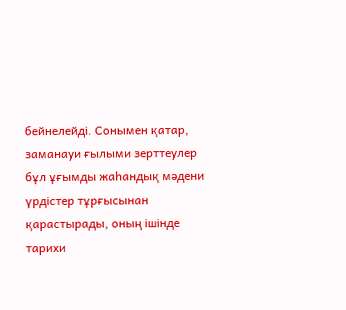бейнелейді. Сонымен қатар, заманауи ғылыми зерттеулер бұл ұғымды жаһандық мәдени үрдістер тұрғысынан қарастырады, оның ішінде тарихи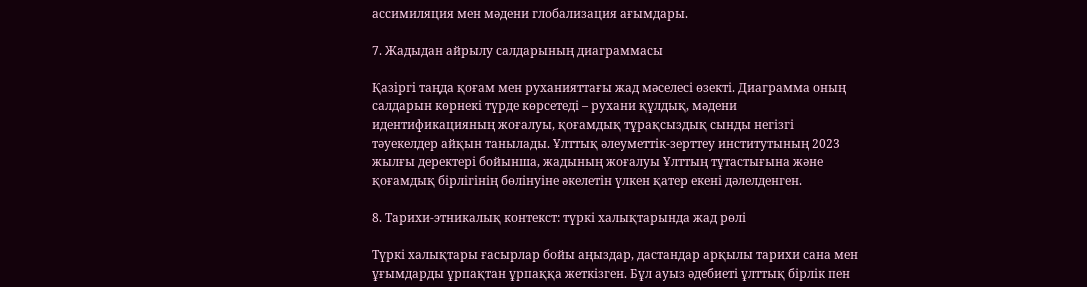ассимиляция мен мәдени глобализация ағымдары.

7. Жадыдан айрылу салдарының диаграммасы

Қазiргi таңда қоғам мен руханияттағы жад мәселесі өзекті. Диаграмма оның салдарын көрнекі түрде көрсетеді – рухани құлдық, мәдени идентификацияның жоғалуы, қоғамдық тұрақсыздық сынды негізгі тәуекелдер айқын танылады. Ұлттық әлеуметтік-зерттеу институтының 2023 жылғы деректері бойынша, жадының жоғалуы Ұлттың тұтастығына және қоғамдық бірлігінің бөлінуіне әкелетін үлкен қатер екені дәлелденген.

8. Тарихи-этникалық контекст: түркі халықтарында жад рөлі

Түркі халықтары ғасырлар бойы аңыздар, дастандар арқылы тарихи сана мен ұғымдарды ұрпақтан ұрпаққа жеткізген. Бұл ауыз әдебиеті ұлттық бірлік пен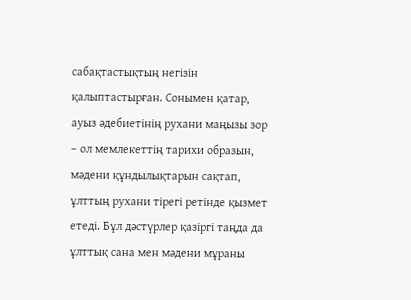сабақтастықтың негізін қалыптастырған. Сонымен қатар, ауыз әдебиетінің рухани маңызы зор – ол мемлекеттің тарихи образын, мәдени құндылықтарын сақтап, ұлттың рухани тірегі ретінде қызмет етеді. Бұл дәстүрлер қазіргі таңда да ұлттық сана мен мәдени мұраны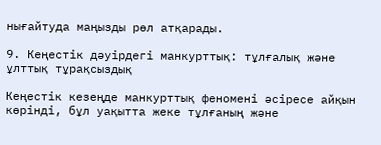нығайтуда маңызды рөл атқарады.

9. Кеңестік дәуірдегі манкурттық: тұлғалық және ұлттық тұрақсыздық

Кеңестік кезеңде манкурттық феномені әсіресе айқын көрінді, бұл уақытта жеке тұлғаның және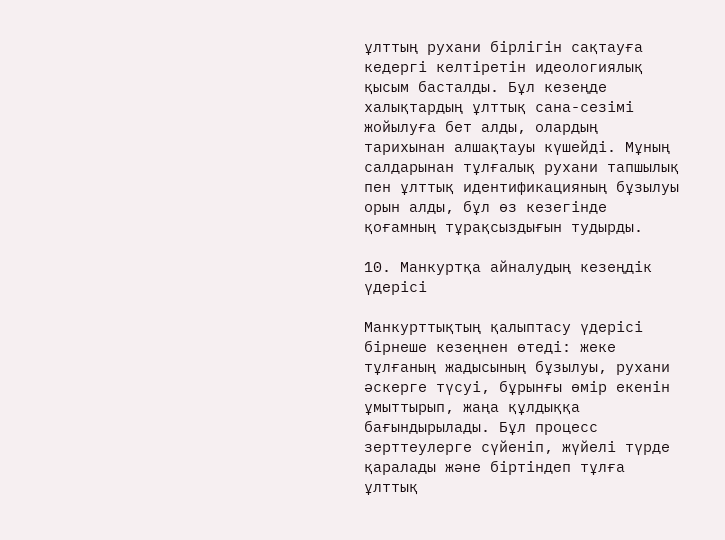ұлттың рухани бірлігін сақтауға кедергі келтіретін идеологиялық қысым басталды. Бұл кезеңде халықтардың ұлттық сана-сезімі жойылуға бет алды, олардың тарихынан алшақтауы күшейді. Мұның салдарынан тұлғалық рухани тапшылық пен ұлттық идентификацияның бұзылуы орын алды, бұл өз кезегінде қоғамның тұрақсыздығын тудырды.

10. Манкуртқа айналудың кезеңдік үдерісі

Манкурттықтың қалыптасу үдерісі бірнеше кезеңнен өтеді: жеке тұлғаның жадысының бұзылуы, рухани әскерге түсуі, бұрынғы өмір екенін ұмыттырып, жаңа құлдыққа бағындырылады. Бұл процесс зерттеулерге сүйеніп, жүйелі түрде қаралады және біртіндеп тұлға ұлттық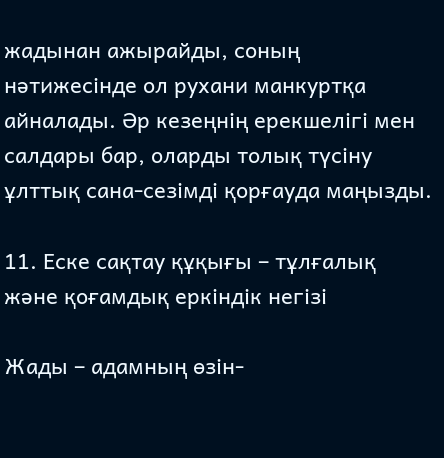жадынан ажырайды, соның нәтижесінде ол рухани манкуртқа айналады. Әр кезеңнің ерекшелігі мен салдары бар, оларды толық түсіну ұлттық сана-сезімді қорғауда маңызды.

11. Еске сақтау құқығы – тұлғалық және қоғамдық еркіндік негізі

Жады – адамның өзін-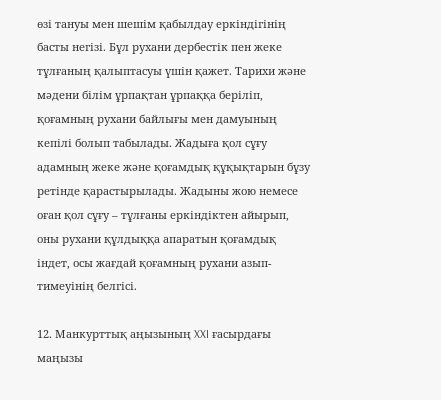өзі тануы мен шешім қабылдау еркіндігінің басты негізі. Бұл рухани дербестік пен жеке тұлғаның қалыптасуы үшін қажет. Тарихи және мәдени білім ұрпақтан ұрпаққа беріліп, қоғамның рухани байлығы мен дамуының кепілі болып табылады. Жадыға қол сұғу адамның жеке және қоғамдық құқықтарын бұзу ретінде қарастырылады. Жадыны жою немесе оған қол сұғу – тұлғаны еркіндіктен айырып, оны рухани құлдыққа апаратын қоғамдық індет, осы жағдай қоғамның рухани азып-тимеуінің белгісі.

12. Манкурттық аңызының XXI ғасырдағы маңызы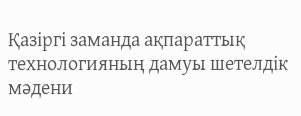Қазіргі заманда ақпараттық технологияның дамуы шетелдік мәдени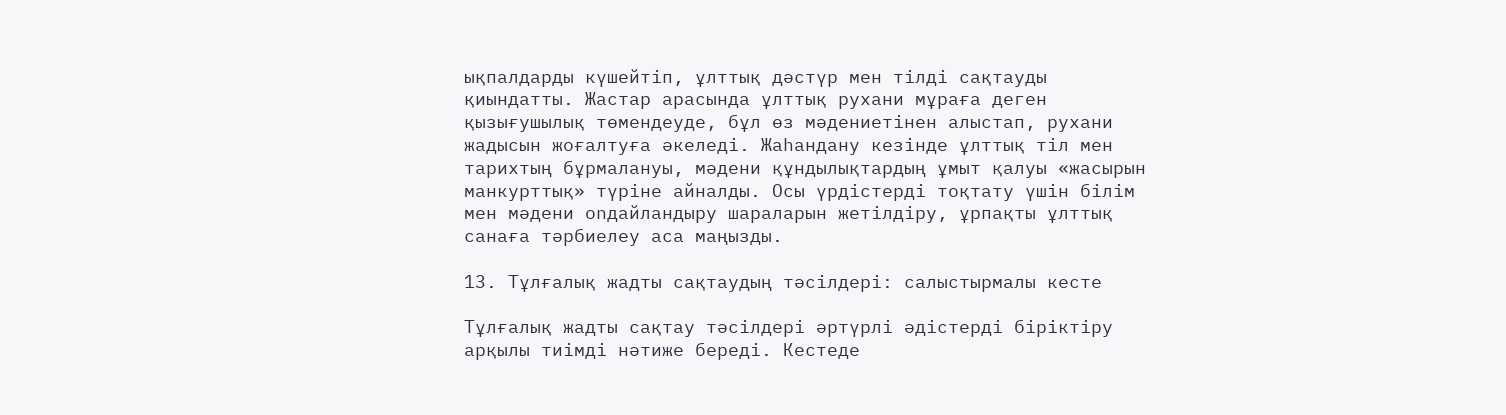ықпалдарды күшейтіп, ұлттық дәстүр мен тілді сақтауды қиындатты. Жастар арасында ұлттық рухани мұраға деген қызығушылық төмендеуде, бұл өз мәдениетінен алыстап, рухани жадысын жоғалтуға әкеледі. Жаһандану кезінде ұлттық тіл мен тарихтың бұрмалануы, мәдени құндылықтардың ұмыт қалуы «жасырын манкурттық» түріне айналды. Осы үрдістерді тоқтату үшін білім мен мәдени onдайландыру шараларын жетілдіру, ұрпақты ұлттық санаға тәрбиелеу аса маңызды.

13. Тұлғалық жадты сақтаудың тәсілдері: салыстырмалы кесте

Тұлғалық жадты сақтау тәсілдері әртүрлі әдістерді біріктіру арқылы тиімді нәтиже береді. Кестеде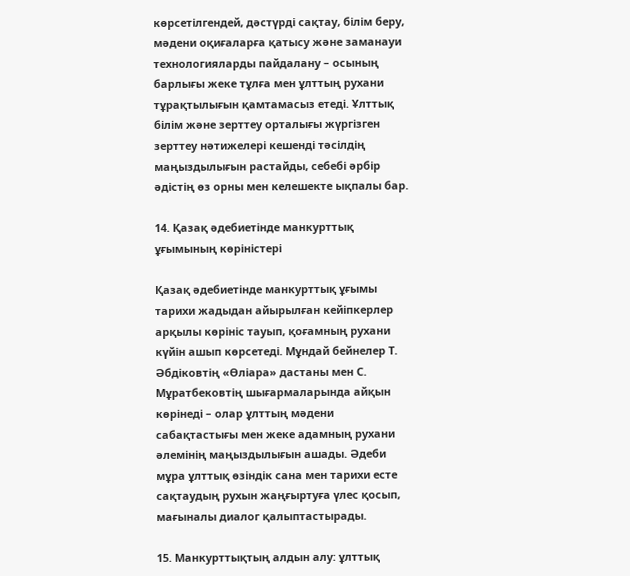көрсетілгендей, дәстүрді сақтау, білім беру, мәдени оқиғаларға қатысу және заманауи технологияларды пайдалану – осының барлығы жеке тұлға мен ұлттың рухани тұрақтылығын қамтамасыз етеді. Ұлттық білім және зерттеу орталығы жүргізген зерттеу нәтижелері кешенді тәсілдің маңыздылығын растайды, себебі әрбір әдістің өз орны мен келешекте ықпалы бар.

14. Қазақ әдебиетінде манкурттық ұғымының көріністері

Қазақ әдебиетінде манкурттық ұғымы тарихи жадыдан айырылған кейіпкерлер арқылы көрініс тауып, қоғамның рухани күйін ашып көрсетеді. Мұндай бейнелер Т. Әбдіковтің «Өліара» дастаны мен С. Мұратбековтің шығармаларында айқын көрінеді – олар ұлттың мәдени сабақтастығы мен жеке адамның рухани әлемінің маңыздылығын ашады. Әдеби мұра ұлттық өзіндік сана мен тарихи есте сақтаудың рухын жаңғыртуға үлес қосып, мағыналы диалог қалыптастырады.

15. Манкурттықтың алдын алу: ұлттық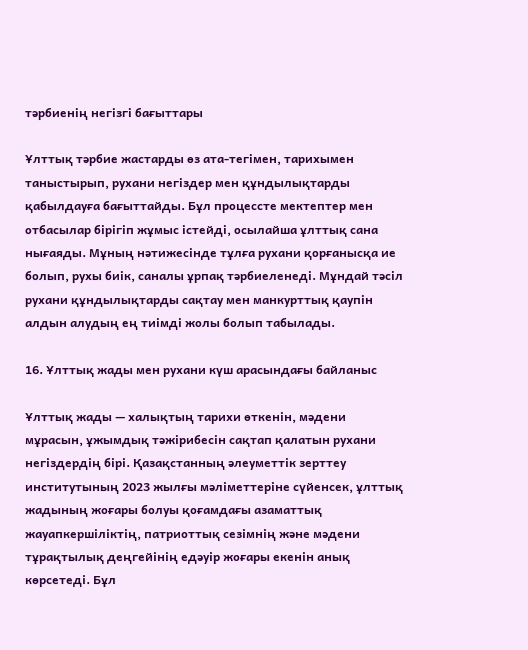тәрбиенің негізгі бағыттары

Ұлттық тәрбие жастарды өз ата-тегімен, тарихымен таныстырып, рухани негіздер мен құндылықтарды қабылдауға бағыттайды. Бұл процессте мектептер мен отбасылар бірігіп жұмыс істейді, осылайша ұлттық сана нығаяды. Мұның нәтижесінде тұлға рухани қорғанысқа ие болып, рухы биік, саналы ұрпақ тәрбиеленеді. Мұндай тәсіл рухани құндылықтарды сақтау мен манкурттық қаупін алдын алудың ең тиімді жолы болып табылады.

16. Ұлттық жады мен рухани күш арасындағы байланыс

Ұлттық жады — халықтың тарихи өткенін, мәдени мұрасын, ұжымдық тәжірибесін сақтап қалатын рухани негіздердің бірі. Қазақстанның әлеуметтік зерттеу институтының 2023 жылғы мәліметтеріне сүйенсек, ұлттық жадының жоғары болуы қоғамдағы азаматтық жауапкершіліктің, патриоттық сезімнің және мәдени тұрақтылық деңгейінің едәуір жоғары екенін анық көрсетеді. Бұл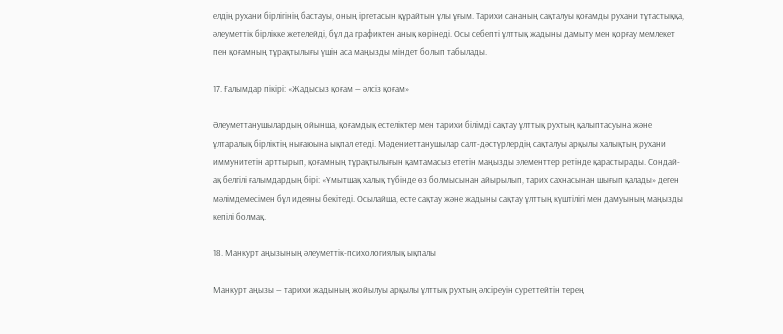елдің рухани бірлігінің бастауы, оның іргетасын құрайтын ұлы ұғым. Тарихи сананың сақталуы қоғамды рухани тұтастыққа, әлеуметтік бірлікке жетелейді, бұл да графиктен анық көрінеді. Осы себепті ұлттық жадыны дамыту мен қорғау мемлекет пен қоғамның тұрақтылығы үшін аса маңызды міндет болып табылады.

17. Ғалымдар пікірі: «Жадысыз қоғам — әлсіз қоғам»

Әлеуметтанушылардың ойынша, қоғамдық естеліктер мен тарихи білімді сақтау ұлттық рухтың қалыптасуына және ұлтаралық бірліктің нығаюына ықпал етеді. Мәдениеттанушылар салт-дәстүрлердің сақталуы арқылы халықтың рухани иммунитетін арттырып, қоғамның тұрақтылығын қамтамасыз ететін маңызды элементтер ретінде қарастырады. Сондай-ақ белгілі ғалымдардың бірі: «Ұмытшақ халық түбінде өз болмысынан айырылып, тарих сахнасынан шығып қалады» деген мәлімдемесімен бұл идеяны бекітеді. Осылайша, есте сақтау және жадыны сақтау ұлттың күштілігі мен дамуының маңызды кепілі болмақ.

18. Манкурт аңызының әлеуметтік-психологиялық ықпалы

Манкурт аңызы — тарихи жадының жойылуы арқылы ұлттық рухтың әлсіреуін суреттейтін терең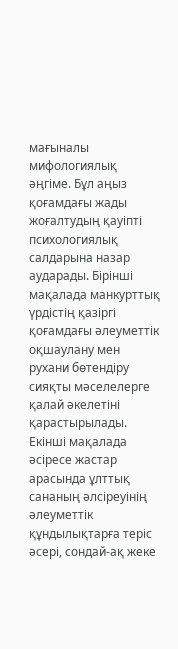мағыналы мифологиялық әңгіме. Бұл аңыз қоғамдағы жады жоғалтудың қауіпті психологиялық салдарына назар аударады. Бірінші мақалада манкурттық үрдістің қазіргі қоғамдағы әлеуметтік оқшаулану мен рухани бөтендіру сияқты мәселелерге қалай әкелетіні қарастырылады. Екінші мақалада әсіресе жастар арасында ұлттық сананың әлсіреуінің әлеуметтік құндылықтарға теріс әсері, сондай-ақ жеке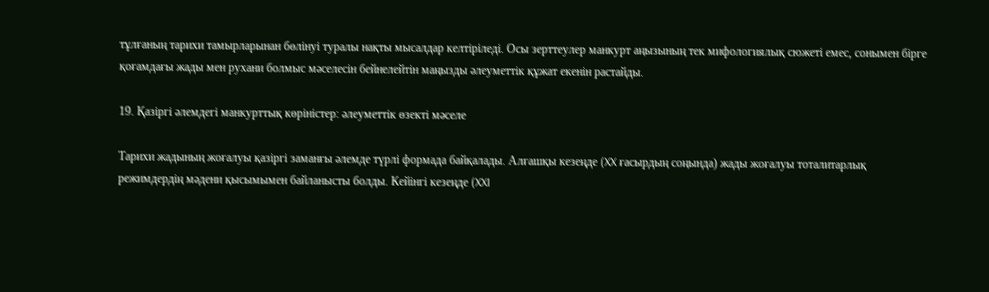тұлғаның тарихи тамырларынан бөлінуі туралы нақты мысалдар келтіріледі. Осы зерттеулер манкурт аңызының тек мифологиялық сюжеті емес, сонымен бірге қоғамдағы жады мен рухани болмыс мәселесін бейнелейтін маңызды әлеуметтік құжат екенін растайды.

19. Қазіргі әлемдегі манкурттық көріністер: әлеуметтік өзекті мәселе

Тарихи жадының жоғалуы қазіргі заманғы әлемде түрлі формада байқалады. Алғашқы кезеңде (XX ғасырдың соңында) жады жоғалуы тоталитарлық режимдердің мәдени қысымымен байланысты болды. Кейінгі кезеңде (XXI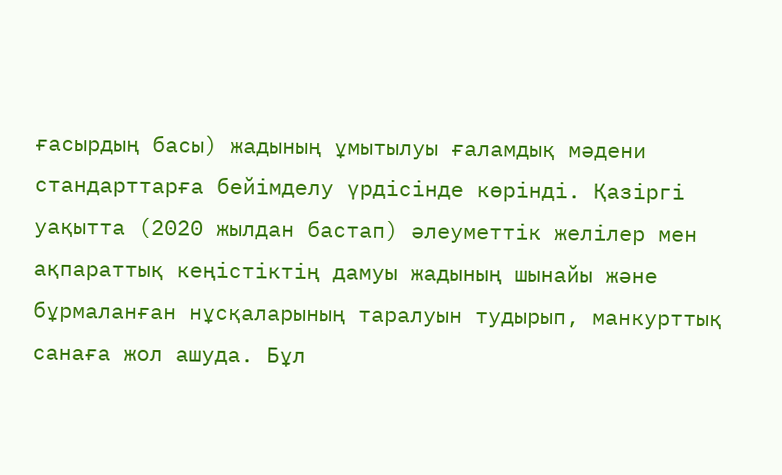ғасырдың басы) жадының ұмытылуы ғаламдық мәдени стандарттарға бейімделу үрдісінде көрінді. Қазіргі уақытта (2020 жылдан бастап) әлеуметтік желілер мен ақпараттық кеңістіктің дамуы жадының шынайы және бұрмаланған нұсқаларының таралуын тудырып, манкурттық санаға жол ашуда. Бұл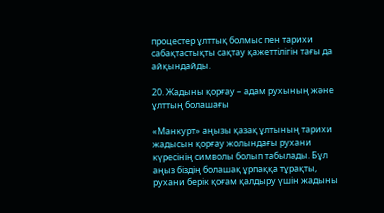процестер ұлттық болмыс пен тарихи сабақтастықты сақтау қажеттілігін тағы да айқындайды.

20. Жадыны қорғау – адам рухының және ұлттың болашағы

«Манкурт» аңызы қазақ ұлтының тарихи жадысын қорғау жолындағы рухани күресінің символы болып табылады. Бұл аңыз біздің болашақ ұрпаққа тұрақты, рухани берік қоғам қалдыру үшін жадыны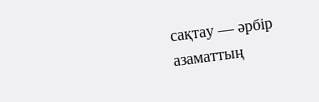сақтау — әрбір азаматтың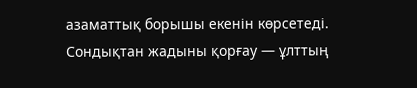азаматтық борышы екенін көрсетеді. Сондықтан жадыны қорғау — ұлттың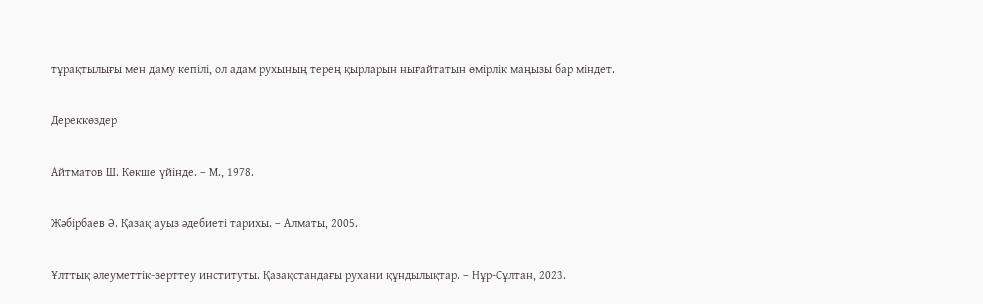тұрақтылығы мен даму кепілі, ол адам рухының терең қырларын нығайтатын өмірлік маңызы бар міндет.

Дереккөздер

Айтматов Ш. Көкше үйінде. – М., 1978.

Жәбірбаев Ә. Қазақ ауыз әдебиеті тарихы. – Алматы, 2005.

Ұлттық әлеуметтік-зерттеу институты. Қазақстандағы рухани құндылықтар. – Нұр-Сұлтан, 2023.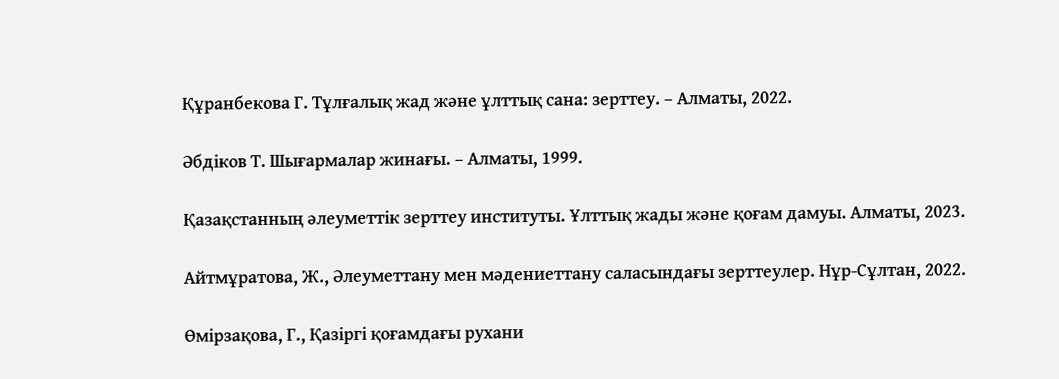Құранбекова Г. Тұлғалық жад және ұлттық сана: зерттеу. – Алматы, 2022.

Әбдіков Т. Шығармалар жинағы. – Алматы, 1999.

Қазақстанның әлеуметтік зерттеу институты. Ұлттық жады және қоғам дамуы. Алматы, 2023.

Айтмұратова, Ж., Әлеуметтану мен мәдениеттану саласындағы зерттеулер. Нұр-Сұлтан, 2022.

Өмірзақова, Г., Қазіргі қоғамдағы рухани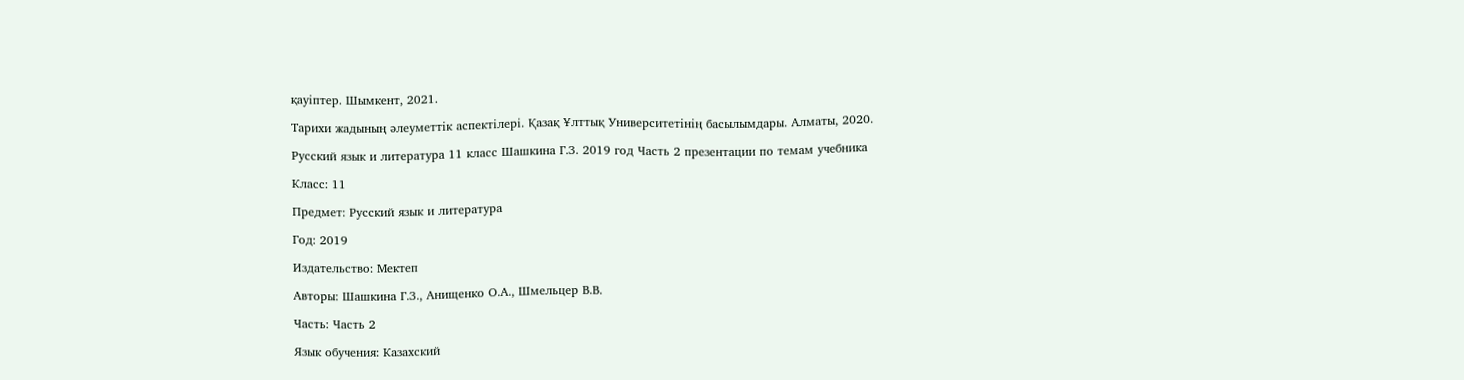қауіптер. Шымкент, 2021.

Тарихи жадының әлеуметтік аспектілері. Қазақ Ұлттық Университетінің басылымдары. Алматы, 2020.

Русский язык и литература 11 класс Шашкина Г.З. 2019 год Часть 2 презентации по темам учебника

Класс: 11

Предмет: Русский язык и литература

Год: 2019

Издательство: Мектеп

Авторы: Шашкина Г.З., Анищенко О.А., Шмельцер В.В.

Часть: Часть 2

Язык обучения: Казахский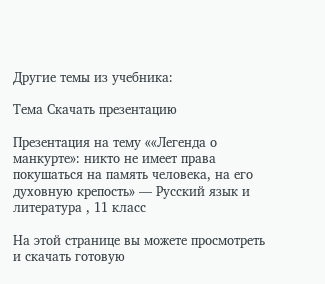Другие темы из учебника:

Тема Скачать презентацию

Презентация на тему ««Легенда о манкурте»: никто не имеет права покушаться на память человека, на его духовную крепость» — Русский язык и литература , 11 класс

На этой странице вы можете просмотреть и скачать готовую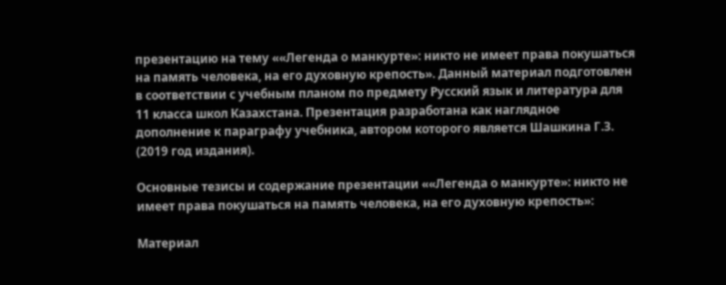презентацию на тему ««Легенда о манкурте»: никто не имеет права покушаться на память человека, на его духовную крепость». Данный материал подготовлен в соответствии с учебным планом по предмету Русский язык и литература для 11 класса школ Казахстана. Презентация разработана как наглядное дополнение к параграфу учебника, автором которого является Шашкина Г.З. (2019 год издания).

Основные тезисы и содержание презентации ««Легенда о манкурте»: никто не имеет права покушаться на память человека, на его духовную крепость»:

Материал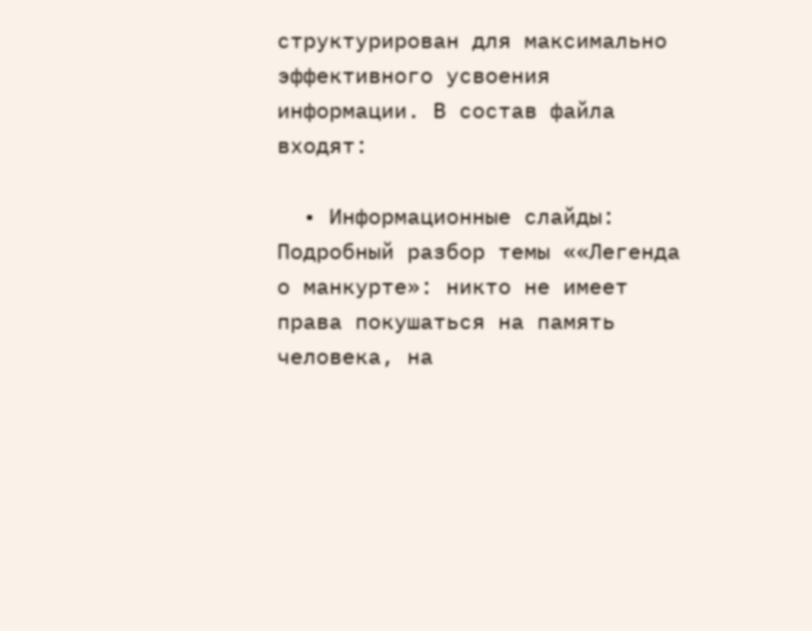структурирован для максимально эффективного усвоения информации. В состав файла входят:

  • Информационные слайды: Подробный разбор темы ««Легенда о манкурте»: никто не имеет права покушаться на память человека, на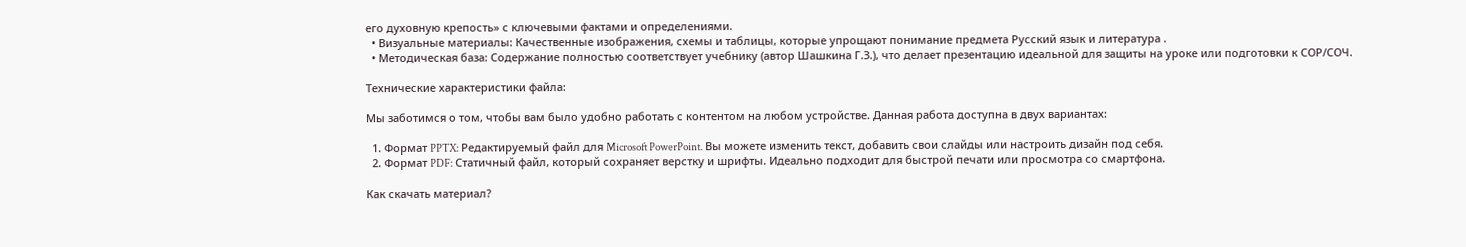его духовную крепость» с ключевыми фактами и определениями.
  • Визуальные материалы: Качественные изображения, схемы и таблицы, которые упрощают понимание предмета Русский язык и литература .
  • Методическая база: Содержание полностью соответствует учебнику (автор Шашкина Г.З.), что делает презентацию идеальной для защиты на уроке или подготовки к СОР/СОЧ.

Технические характеристики файла:

Мы заботимся о том, чтобы вам было удобно работать с контентом на любом устройстве. Данная работа доступна в двух вариантах:

  1. Формат PPTX: Редактируемый файл для Microsoft PowerPoint. Вы можете изменить текст, добавить свои слайды или настроить дизайн под себя.
  2. Формат PDF: Статичный файл, который сохраняет верстку и шрифты. Идеально подходит для быстрой печати или просмотра со смартфона.

Как скачать материал?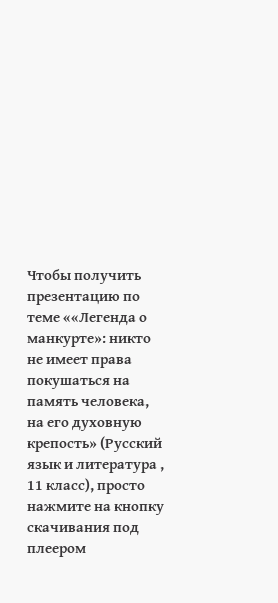Чтобы получить презентацию по теме ««Легенда о манкурте»: никто не имеет права покушаться на память человека, на его духовную крепость» (Русский язык и литература , 11 класс), просто нажмите на кнопку скачивания под плеером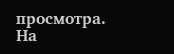просмотра. На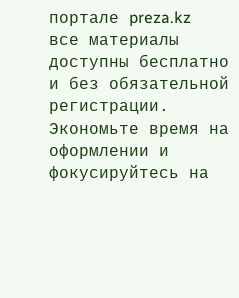портале preza.kz все материалы доступны бесплатно и без обязательной регистрации. Экономьте время на оформлении и фокусируйтесь на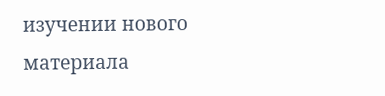изучении нового материала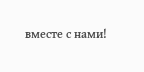вместе с нами!